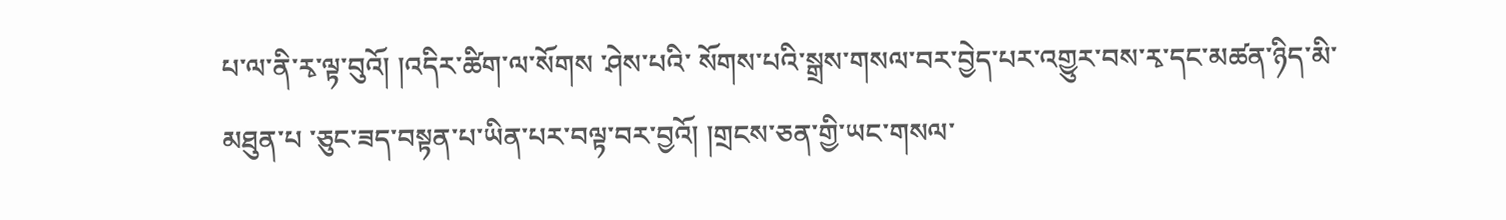པ་ལ་ནི་རྭ་ལྟ་བུའོ། །འདིར་ཚིག་ལ་སོགས ་ཤེས་པའི་ སོགས་པའི་སྒྲས་གསལ་བར་བྱེད་པར་འགྱུར་བས་རྭ་དང་མཚན་ཉིད་མི་མཐུན་པ ་ཅུང་ཟད་བསྟན་པ་ཡིན་པར་བལྟ་བར་བྱའོ། །གྲངས་ཅན་གྱི་ཡང་གསལ་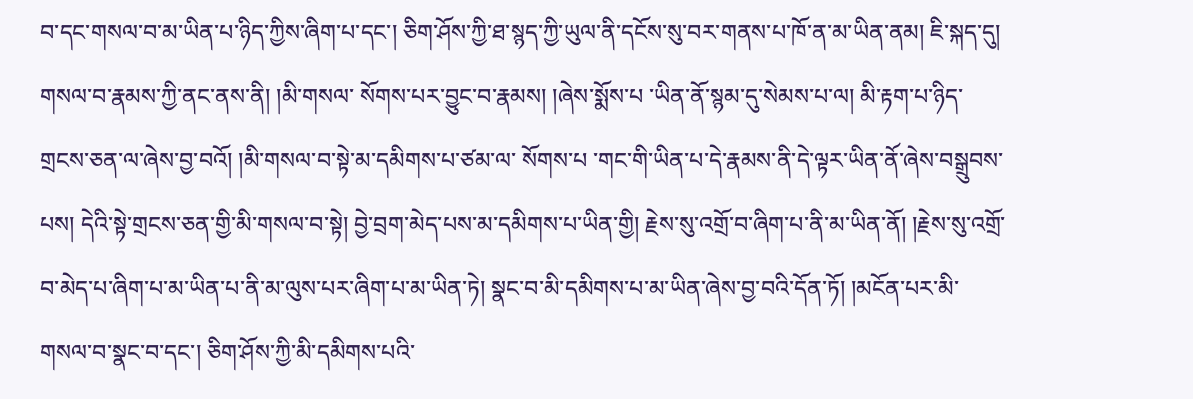བ་དང་གསལ་བ་མ་ཡིན་པ་ཉིད་ཀྱིས་ཞིག་པ་དང་། ཅིག་ཤོས་ཀྱི་ཐ་སྙད་ཀྱི་ཡུལ་ནི་དངོས་སུ་བར་གནས་པ་ཁོ་ན་མ་ཡིན་ནམ། ཇི་སྐད་དུ། གསལ་བ་རྣམས་ཀྱི་ནང་ནས་ནི། །མི་གསལ་ སོགས་པར་བྱུང་བ་རྣམས། །ཞེས་སྨོས་པ ་ཡིན་ནོ་སྙམ་དུ་སེམས་པ་ལ། མི་རྟག་པ་ཉིད་གྲངས་ཅན་ལ་ཞེས་བྱ་བའོ། །མི་གསལ་བ་སྟེ་མ་དམིགས་པ་ཙམ་ལ་ སོགས་པ ་གང་གི་ཡིན་པ་དེ་རྣམས་ནི་དེ་ལྟར་ཡིན་ནོ་ཞེས་བསྒྲུབས་པས། དེའི་སྟེ་གྲངས་ཅན་གྱི་མི་གསལ་བ་སྟེ། བྱེ་བྲག་མེད་པས་མ་དམིགས་པ་ཡིན་གྱི། རྗེས་སུ་འགྲོ་བ་ཞིག་པ་ནི་མ་ཡིན་ནོ། །རྗེས་སུ་འགྲོ་བ་མེད་པ་ཞིག་པ་མ་ཡིན་པ་ནི་མ་ལུས་པར་ཞིག་པ་མ་ཡིན་ཏེ། སྣང་བ་མི་དམིགས་པ་མ་ཡིན་ཞེས་བྱ་བའི་དོན་ཏོ། །མངོན་པར་མི་གསལ་བ་སྣང་བ་དང་། ཅིག་ཤོས་ཀྱི་མི་དམིགས་པའི་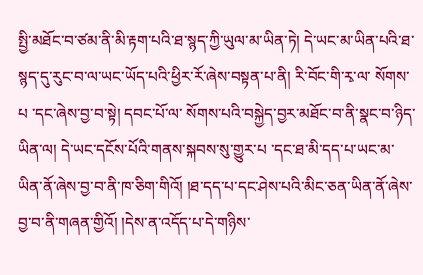སྤྱི་མཐོང་བ་ཙམ་ནི་མི་རྟག་པའི་ཐ་སྙད་ཀྱི་ཡུལ་མ་ཡིན་ཏེ། དེ་ཡང་མ་ཡིན་པའི་ཐ་སྙད་དུ་རུང་བ་ལ་ཡང་ཡོད་པའི་ཕྱིར་རོ་ཞེས་བསྟན་པ་ནི། རི་བོང་གི་རྭ་ལ་ སོགས་པ ་དང་ཞེས་བྱ་བ་སྟེ། དབང་པོ་ལ་ སོགས་པའི་བསྐྱེད་བྱར་མཐོང་བ་ནི་སྣང་བ་ཉིད་ཡིན་ལ། དེ་ཡང་དངོས་པོའི་གནས་སྐབས་སུ་གྱུར་པ ་དང་ཐ་མི་དད་པ་ཡང་མ་ཡིན་ནོ་ཞེས་བྱ་བ་ནི་ཁ་ཅིག་གིའོ། །ཐ་དད་པ་དང་ཤེས་པའི་མིང་ཅན་ཡིན་ནོ་ཞེས་བྱ་བ་ནི་གཞན་གྱིའོ། །དེས་ན་འདོད་པ་དེ་གཉིས་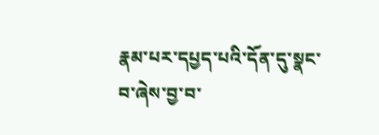རྣམ་པར་དཔྱད་པའི་དོན་དུ་སྣང་བ་ཞེས་བྱ་བ་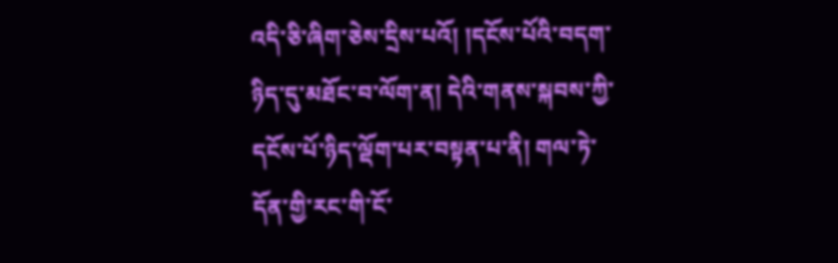འདི་ཅི་ཞིག་ཅེས་དྲིས་པའོ། །དངོས་པོའི་བདག་ཉིད་དུ་མཐོང་བ་ལོག་ན། དེའི་གནས་སྐབས་ཀྱི་དངོས་པོ་ཉིད་ལྡོག་པར་བསྟན་པ་ནི། གལ་ཏེ་དོན་གྱི་རང་གི་ངོ་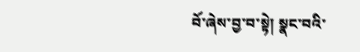བོ་ཞེས་བྱ་བ་སྟེ། སྣང་བའི་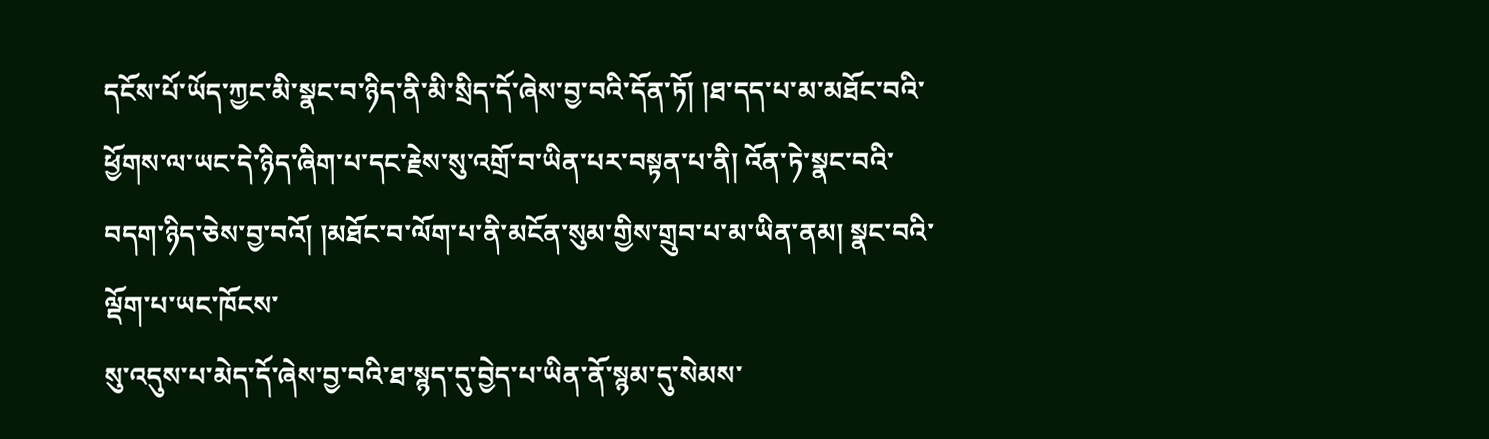དངོས་པོ་ཡོད་ཀྱང་མི་སྣང་བ་ཉིད་ནི་མི་སྲིད་དོ་ཞེས་བྱ་བའི་དོན་ཏོ། །ཐ་དད་པ་མ་མཐོང་བའི་ཕྱོགས་ལ་ཡང་དེ་ཉིད་ཞིག་པ་དང་རྗེས་སུ་འགྲོ་བ་ཡིན་པར་བསྟན་པ་ནི། འོན་ཏེ་སྣང་བའི་བདག་ཉིད་ཅེས་བྱ་བའོ། །མཐོང་བ་ལོག་པ་ནི་མངོན་སུམ་གྱིས་གྲུབ་པ་མ་ཡིན་ནམ། སྣང་བའི་ལྡོག་པ་ཡང་ཁོངས་
སུ་འདུས་པ་མེད་དོ་ཞེས་བྱ་བའི་ཐ་སྙད་དུ་བྱེད་པ་ཡིན་ནོ་སྙམ་དུ་སེམས་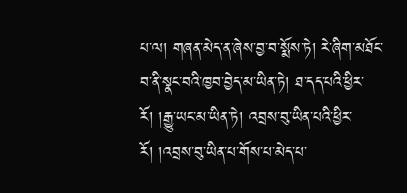པ་ལ། གཞན་མེད་ན་ཞེས་བྱ་བ་སྨོས་ཏེ། རེ་ཞིག་མཐོང་བ་ནི་སྣང་བའི་ཁྱབ་བྱེད་མ་ཡིན་ཏེ། ཐ་དད་པའི་ཕྱིར་རོ། །རྒྱུ་ཡང་མ་ཡིན་ཏེ། འབྲས་བུ་ཡིན་པའི་ཕྱིར་རོ། །འབྲས་བུ་ཡིན་པ་གོས་པ་མེད་པ་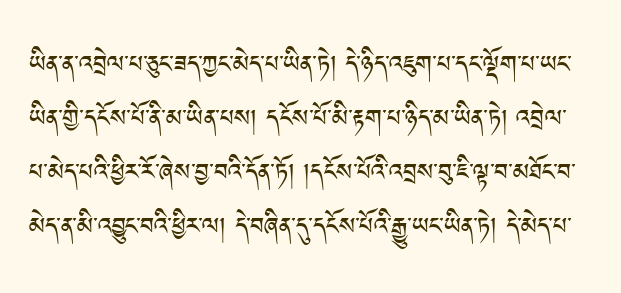ཡིན་ན་འབྲེལ་པ་ཅུང་ཟད་ཀྱང་མེད་པ་ཡིན་ཏེ། དེ་ཉིད་འཇུག་པ་དང་ལྡོག་པ་ཡང་ཡིན་གྱི་དངོས་པོ་ནི་མ་ཡིན་པས། དངོས་པོ་མི་རྟག་པ་ཉིད་མ་ཡིན་ཏེ། འབྲེལ་པ་མེད་པའི་ཕྱིར་རོ་ཞེས་བྱ་བའི་དོན་ཏོ། །དངོས་པོའི་འབྲས་བུ་ཇི་ལྟ་བ་མཐོང་བ་མེད་ན་མི་འབྱུང་བའི་ཕྱིར་ལ། དེ་བཞིན་དུ་དངོས་པོའི་རྒྱུ་ཡང་ཡིན་ཏེ། དེ་མེད་པ་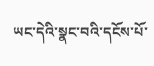ཡང་དེའི་སྣང་བའི་དངོས་པོ་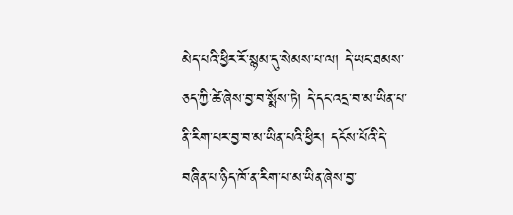མེད་པའི་ཕྱིར་རོ་སྙམ་དུ་སེམས་པ་ལ། དེ་ཡང་ཐམས་ཅད་ཀྱི་ཚེ་ཞེས་བྱ་བ་སྨོས་ཏེ། དེ་དང་འདྲ་བ་མ་ཡིན་པ་ནི་རིག་པར་བྱ་བ་མ་ཡིན་པའི་ཕྱིར། དངོས་པོའི་དེ་བཞིན་པ་ཉིད་ཁོ་ན་རིག་པ་མ་ཡིན་ཞེས་བྱ་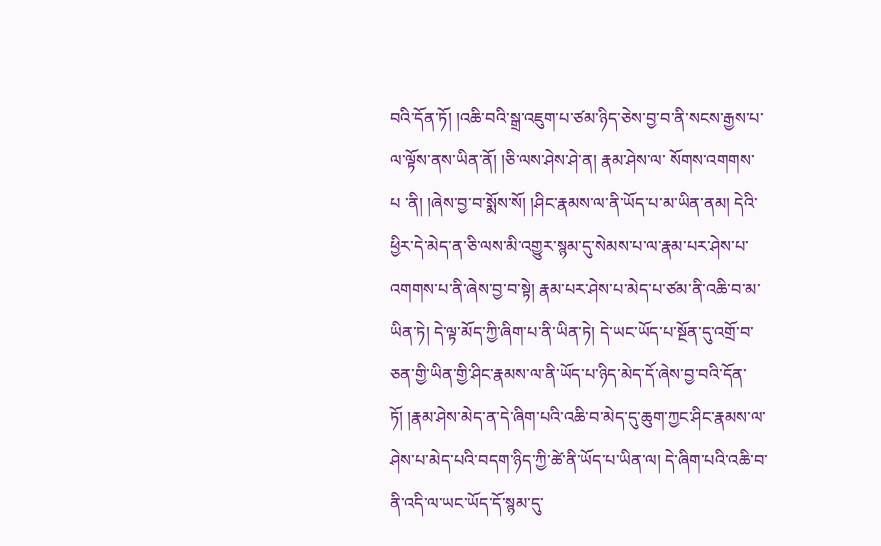བའི་དོན་ཏོ། །འཆི་བའི་སྒྲ་འཇུག་པ་ཙམ་ཉིད་ཅེས་བྱ་བ་ནི་སངས་རྒྱས་པ་ལ་ལྟོས་ནས་ཡིན་ནོ། །ཅི་ལས་ཤེས་ཤེ་ན། རྣམ་ཤེས་ལ་ སོགས་འགགས་པ ་ནི། །ཞེས་བྱ་བ་སྨོས་སོ། །ཤིང་རྣམས་ལ་ནི་ཡོད་པ་མ་ཡིན་ནམ། དེའི་ཕྱིར་དེ་མེད་ན་ཅི་ལས་མི་འགྱུར་སྙམ་དུ་སེམས་པ་ལ་རྣམ་པར་ཤེས་པ་འགགས་པ་ནི་ཞེས་བྱ་བ་སྟེ། རྣམ་པར་ཤེས་པ་མེད་པ་ཙམ་ནི་འཆི་བ་མ་ཡིན་ཏེ། དེ་ལྟ་མོད་ཀྱི་ཞིག་པ་ནི་ཡིན་ཏེ། དེ་ཡང་ཡོད་པ་སྔོན་དུ་འགྲོ་བ་ཅན་གྱི་ཡིན་གྱི་ཤིང་རྣམས་ལ་ནི་ཡོད་པ་ཉིད་མེད་དོ་ཞེས་བྱ་བའི་དོན་ཏོ། །རྣམ་ཤེས་མེད་ན་དེ་ཞིག་པའི་འཆི་བ་མེད་དུ་ཆུག་ཀྱང་ཤིང་རྣམས་ལ་ཤེས་པ་མེད་པའི་བདག་ཉིད་ཀྱི་ཚེ་ནི་ཡོད་པ་ཡིན་ལ། དེ་ཞིག་པའི་འཆི་བ་ནི་འདི་ལ་ཡང་ཡོད་དོ་སྙམ་དུ་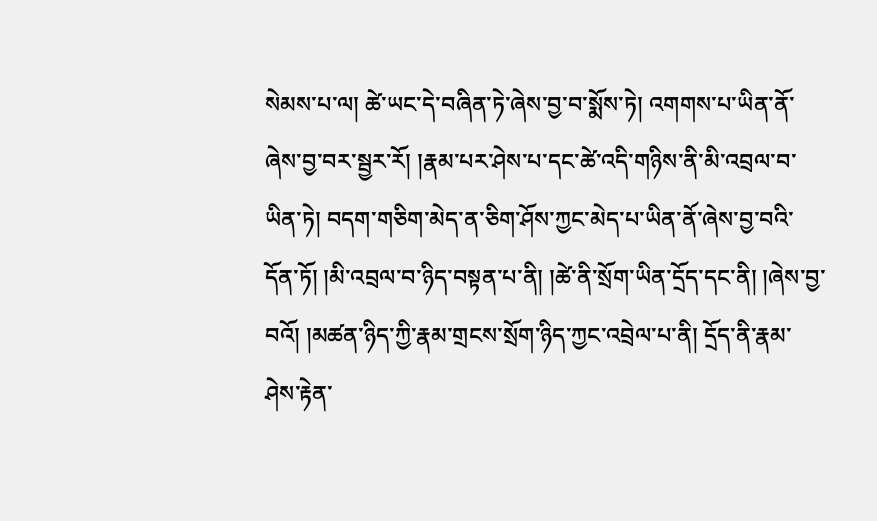སེམས་པ་ལ། ཚེ་ཡང་དེ་བཞིན་ཏེ་ཞེས་བྱ་བ་སྨོས་ཏེ། འགགས་པ་ཡིན་ནོ་ཞེས་བྱ་བར་སྦྱར་རོ། །རྣམ་པར་ཤེས་པ་དང་ཚེ་འདི་གཉིས་ནི་མི་འབྲལ་བ་ཡིན་ཏེ། བདག་གཅིག་མེད་ན་ཅིག་ཤོས་ཀྱང་མེད་པ་ཡིན་ནོ་ཞེས་བྱ་བའི་དོན་ཏོ། །མི་འབྲལ་བ་ཉིད་བསྟན་པ་ནི། །ཚེ་ནི་སྲོག་ཡིན་དྲོད་དང་ནི། །ཞེས་བྱ་བའོ། །མཚན་ཉིད་ཀྱི་རྣམ་གྲངས་སྲོག་ཉིད་ཀྱང་འབྲེལ་པ་ནི། དྲོད་ནི་རྣམ་ཤེས་རྟེན་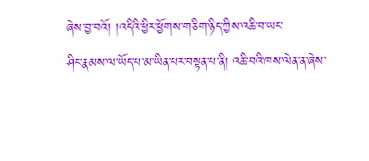ཞེས་བྱ་བའོ། །འདིའི་ཕྱིར་ཕྱོགས་གཅིག་ཉིད་ཀྱིས་འཆི་བ་ཡང་
ཤིང་རྣམས་ལ་ཡོད་པ་མ་ཡིན་པར་བསྟན་པ་ནི། འཆི་བའི་ཁས་ལེན་ན་ཞེས་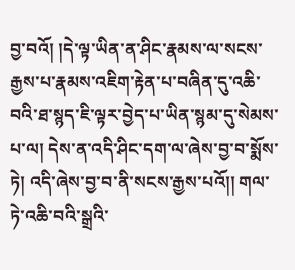བྱ་བའོ། །དེ་ལྟ་ཡིན་ན་ཤིང་རྣམས་ལ་སངས་རྒྱས་པ་རྣམས་འཇིག་རྟེན་པ་བཞིན་དུ་འཆི་བའི་ཐ་སྙད་ཇི་ལྟར་བྱེད་པ་ཡིན་སྙམ་དུ་སེམས་པ་ལ། དེས་ན་འདི་ཤིང་དག་ལ་ཞེས་བྱ་བ་སྨོས་ཏེ། འདི་ཞེས་བྱ་བ་ནི་སངས་རྒྱས་པའོ།། གལ་ཏེ་འཆི་བའི་སྒྲའི་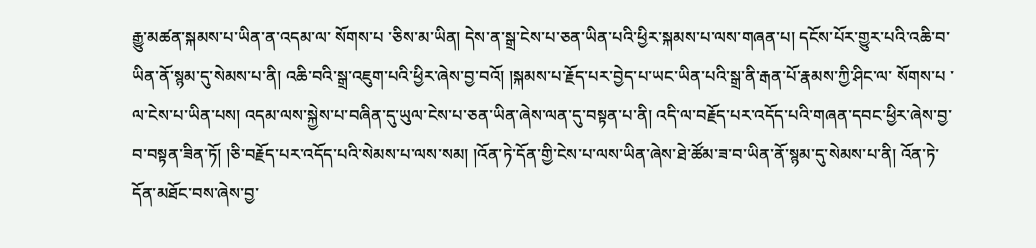རྒྱུ་མཚན་སྐམས་པ་ཡིན་ན་འདམ་ལ་ སོགས་པ ་ཅིས་མ་ཡིན། དེས་ན་སྒྲ་ངེས་པ་ཅན་ཡིན་པའི་ཕྱིར་སྐམས་པ་ལས་གཞན་པ། དངོས་པོར་གྱུར་པའི་འཆི་བ་ཡིན་ནོ་སྙམ་དུ་སེམས་པ་ནི། འཆི་བའི་སྒྲ་འཇུག་པའི་ཕྱིར་ཞེས་བྱ་བའོ། །སྐམས་པ་རྗོད་པར་བྱེད་པ་ཡང་ཡིན་པའི་སྒྲ་ནི་རྒན་པོ་རྣམས་ཀྱི་ཤིང་ལ་ སོགས་པ ་ལ་ངེས་པ་ཡིན་པས། འདམ་ལས་སྐྱེས་པ་བཞིན་དུ་ཡུལ་ངེས་པ་ཅན་ཡིན་ཞེས་ལན་དུ་བསྟན་པ་ནི། འདི་ལ་བརྗོད་པར་འདོད་པའི་གཞན་དབང་ཕྱིར་ཞེས་བྱ་བ་བསྟན་ཟིན་ཏོ། །ཅི་བརྗོད་པར་འདོད་པའི་སེམས་པ་ལས་སམ། །འོན་ཏེ་དོན་གྱི་ངེས་པ་ལས་ཡིན་ཞེས་ཐེ་ཚོམ་ཟ་བ་ཡིན་ནོ་སྙམ་དུ་སེམས་པ་ནི། འོན་ཏེ་དོན་མཐོང་བས་ཞེས་བྱ་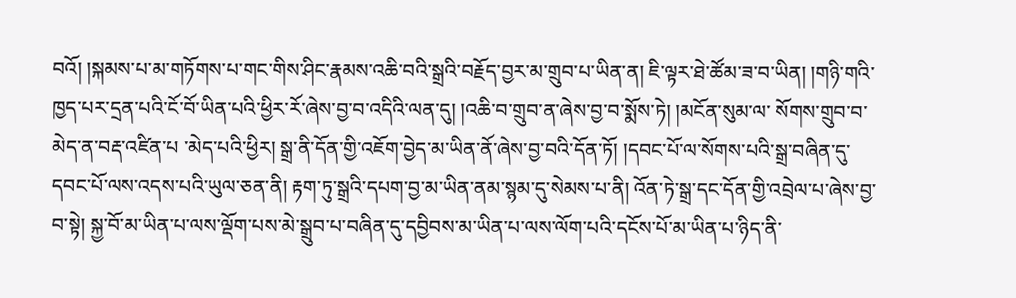བའོ། །སྐམས་པ་མ་གཏོགས་པ་གང་གིས་ཤིང་རྣམས་འཆི་བའི་སྒྲའི་བརྗོད་བྱར་མ་གྲུབ་པ་ཡིན་ན། ཇི་ལྟར་ཐེ་ཚོམ་ཟ་བ་ཡིན། །གཉི་གའི་ཁྱད་པར་དྲན་པའི་ངོ་བོ་ཡིན་པའི་ཕྱིར་རོ་ཞེས་བྱ་བ་འདིའི་ལན་དུ། །འཆི་བ་གྲུབ་ན་ཞེས་བྱ་བ་སྨོས་ཏེ། །མངོན་སུམ་ལ་ སོགས་གྲུབ་བ་མེད་ན་བརྡ་འཛིན་པ ་མེད་པའི་ཕྱིར། སྒྲ་ནི་དོན་གྱི་འཇོག་བྱེད་མ་ཡིན་ནོ་ཞེས་བྱ་བའི་དོན་ཏོ། །དབང་པོ་ལ་སོགས་པའི་སྒྲ་བཞིན་དུ་དབང་པོ་ལས་འདས་པའི་ཡུལ་ཅན་ནི། རྟག་ཏུ་སྒྲའི་དཔག་བྱ་མ་ཡིན་ནམ་སྙམ་དུ་སེམས་པ་ནི། འོན་ཏེ་སྒྲ་དང་དོན་གྱི་འབྲེལ་པ་ཞེས་བྱ་བ་སྟེ། སྐྱ་བོ་མ་ཡིན་པ་ལས་ལྡོག་པས་མེ་སྒྲུབ་པ་བཞིན་དུ་དབྱིབས་མ་ཡིན་པ་ལས་ལོག་པའི་དངོས་པོ་མ་ཡིན་པ་ཉིད་ནི་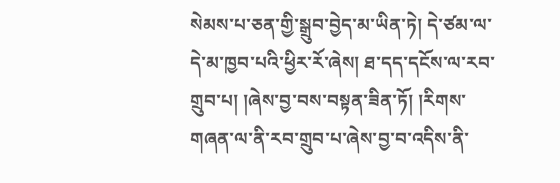སེམས་པ་ཅན་གྱི་སྒྲུབ་བྱེད་མ་ཡིན་ཏེ། དེ་ཙམ་ལ་དེ་མ་ཁྱབ་པའི་ཕྱིར་རོ་ཞེས། ཐ་དད་དངོས་ལ་རབ་གྲུབ་པ། །ཞེས་བྱ་བས་བསྟན་ཟིན་ཏོ། །རིགས་གཞན་ལ་ནི་རབ་གྲུབ་པ་ཞེས་བྱ་བ་འདིས་ནི་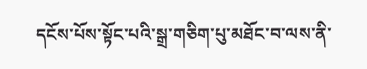དངོས་པོས་སྟོང་པའི་སྒྲ་གཅིག་པུ་མཐོང་བ་ལས་ནི་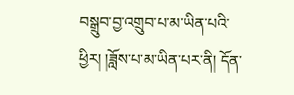བསྒྲུབ་བྱ་འགྲུབ་པ་མ་ཡིན་པའི་ཕྱིར། །ཟློས་པ་མ་ཡིན་པར་ནི། དོན་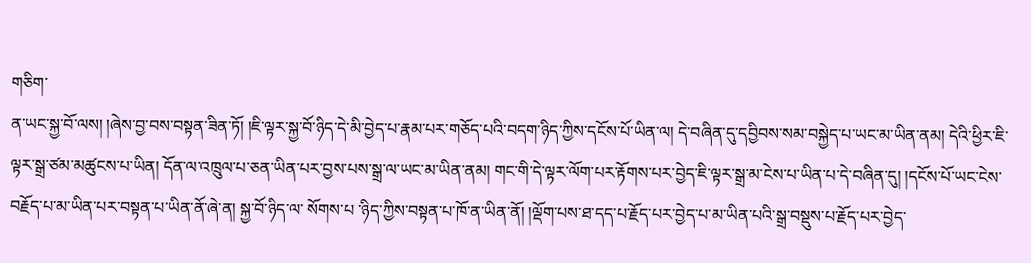གཅིག་
ན་ཡང་སྐྱ་བོ་ལས། །ཞེས་བྱ་བས་བསྟན་ཟིན་ཏོ། །ཇི་ལྟར་སྐྱ་བོ་ཉིད་དེ་མི་བྱེད་པ་རྣམ་པར་གཅོད་པའི་བདག་ཉིད་ཀྱིས་དངོས་པོ་ཡིན་ལ། དེ་བཞིན་དུ་དབྱིབས་སམ་བསྐྱེད་པ་ཡང་མ་ཡིན་ནམ། དེའི་ཕྱིར་ཇི་ལྟར་སྒྲ་ཙམ་མཚུངས་པ་ཡིན། དོན་ལ་འཁྲུལ་པ་ཅན་ཡིན་པར་བྱས་པས་སྒྲ་ལ་ཡང་མ་ཡིན་ནམ། གང་གི་དེ་ལྟར་ལོག་པར་རྟོགས་པར་བྱེད་ཇི་ལྟར་སྒྲ་མ་ངེས་པ་ཡིན་པ་དེ་བཞིན་དུ། །དངོས་པོ་ཡང་ངེས་བརྗོད་པ་མ་ཡིན་པར་བསྟན་པ་ཡིན་ནོ་ཞེ་ན། སྐྱ་བོ་ཉིད་ལ་ སོགས་པ ་ཉིད་ཀྱིས་བསྟན་པ་ཁོ་ན་ཡིན་ནོ། །ལྡོག་པས་ཐ་དད་པ་རྗོད་པར་བྱེད་པ་མ་ཡིན་པའི་སྒྲ་བསྡུས་པ་རྗོད་པར་བྱེད་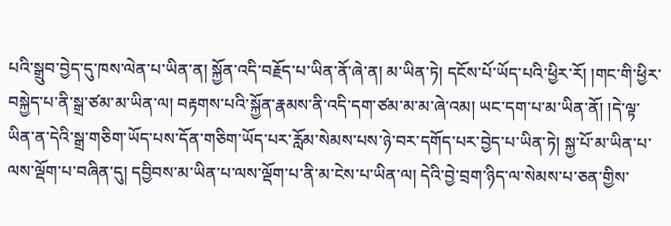པའི་སྒྲུབ་བྱེད་དུ་ཁས་ལེན་པ་ཡིན་ན། སྐྱོན་འདི་བརྗོད་པ་ཡིན་ནོ་ཞེ་ན། མ་ཡིན་ཏེ། དངོས་པོ་ཡོད་པའི་ཕྱིར་རོ། །གང་གི་ཕྱིར་བསྐྱེད་པ་ནི་སྒྲ་ཙམ་མ་ཡིན་ལ། བརྟགས་པའི་སྐྱོན་རྣམས་ནི་འདི་དག་ཙམ་མ་མ་ཞེ་འམ། ཡང་དག་པ་མ་ཡིན་ནོ། །དེ་ལྟ་ཡིན་ན་དེའི་སྒྲ་གཅིག་ཡོད་པས་དོན་གཅིག་ཡོད་པར་རློམ་སེམས་པས་ཉེ་བར་དགོད་པར་བྱེད་པ་ཡིན་ཏེ། སྐྱ་པོ་མ་ཡིན་པ་ལས་ལྡོག་པ་བཞིན་དུ། དབྱིབས་མ་ཡིན་པ་ལས་ལྡོག་པ་ནི་མ་ངེས་པ་ཡིན་ལ། དེའི་བྱེ་བྲག་ཉིད་ལ་སེམས་པ་ཅན་གྱིས་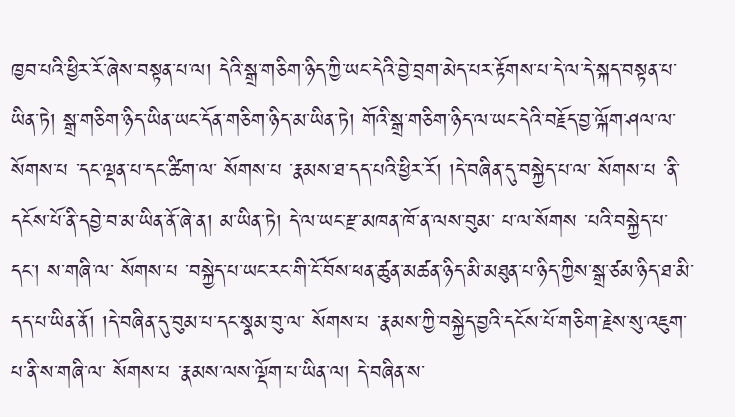ཁྱབ་པའི་ཕྱིར་རོ་ཞེས་བསྟན་པ་ལ། དེའི་སྒྲ་གཅིག་ཉིད་ཀྱི་ཡང་དེའི་བྱེ་བྲག་མེད་པར་རྟོགས་པ་དེ་ལ་དེ་སྐད་བསྟན་པ་ཡིན་ཏེ། སྒྲ་གཅིག་ཉིད་ཡིན་ཡང་དོན་གཅིག་ཉིད་མ་ཡིན་ཏེ། གོའི་སྒྲ་གཅིག་ཉིད་ལ་ཡང་དེའི་བརྗོད་བྱ་ལྐོག་ཤལ་ལ་ སོགས་པ ་དང་ལྡན་པ་དང་ཚིག་ལ་ སོགས་པ ་རྣམས་ཐ་དད་པའི་ཕྱིར་རོ། །དེ་བཞིན་དུ་བསྐྱེད་པ་ལ་ སོགས་པ ་ནི་དངོས་པོ་ནི་དབྱེ་བ་མ་ཡིན་ནོ་ཞེ་ན། མ་ཡིན་ཏེ། དེ་ལ་ཡང་རྫ་མཁན་ཁོ་ན་ལས་བུམ་ པ་ལ་སོགས ་པའི་བསྐྱེད་པ་དང་། ས་གཞི་ལ་ སོགས་པ ་བསྐྱེད་པ་ཡང་རང་གི་ངོ་བོས་ཕན་ཚུན་མཚན་ཉིད་མི་མཐུན་པ་ཉིད་ཀྱིས་སྒྲ་ཙམ་ཉིད་ཐ་མི་དད་པ་ཡིན་ནོ། །དེ་བཞིན་དུ་བུམ་པ་དང་སྣམ་བུ་ལ་ སོགས་པ ་རྣམས་ཀྱི་བསྐྱེད་བྱའི་དངོས་པོ་གཅིག་རྗེས་སུ་འཇུག་པ་ནི་ས་གཞི་ལ་ སོགས་པ ་རྣམས་ལས་ལྡོག་པ་ཡིན་ལ། དེ་བཞིན་ས་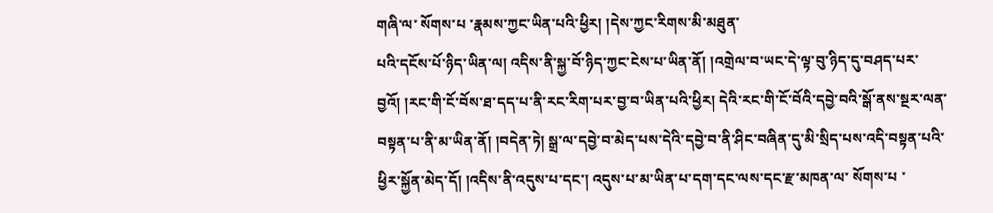གཞི་ལ་ སོགས་པ ་རྣམས་ཀྱང་ཡིན་པའི་ཕྱིར། །དེས་ཀྱང་རིགས་མི་མཐུན་
པའི་དངོས་པོ་ཉིད་ཡིན་ལ། འདིས་ནི་སྐྱ་བོ་ཉིད་ཀྱང་ངེས་པ་ཡིན་ནོ། །འགྲེལ་བ་ཡང་དེ་ལྟ་བུ་ཉིད་དུ་བཤད་པར་བྱའོ། །རང་གི་ངོ་བོས་ཐ་དད་པ་ནི་རང་རིག་པར་བྱ་བ་ཡིན་པའི་ཕྱིར། དེའི་རང་གི་ངོ་བོའི་དབྱེ་བའི་སྒོ་ནས་སྔར་ལན་བསྟན་པ་ནི་མ་ཡིན་ནོ། །བདེན་ཏེ། སྒྲ་ལ་དབྱེ་བ་མེད་པས་དེའི་དབྱེ་བ་ནི་ཤིང་བཞིན་དུ་མི་སྲིད་པས་འདི་བསྟན་པའི་ཕྱིར་སྐྱོན་མེད་དོ། །འདིས་ནི་འདུས་པ་དང་། འདུས་པ་མ་ཡིན་པ་དག་དང་ལས་དང་རྫ་མཁན་ལ་ སོགས་པ ་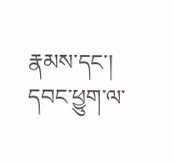རྣམས་དང་། དབང་ཕྱུག་ལ་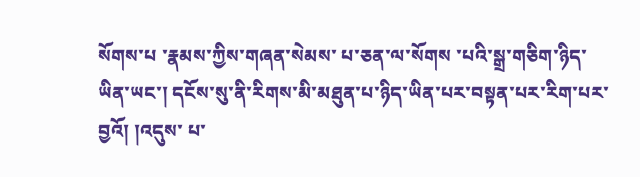སོགས་པ ་རྣམས་ཀྱིས་གཞན་སེམས་ པ་ཅན་ལ་སོགས ་པའི་སྒྲ་གཅིག་ཉིད་ཡིན་ཡང་། དངོས་སུ་ནི་རིགས་མི་མཐུན་པ་ཉིད་ཡིན་པར་བསྟན་པར་རིག་པར་བྱའོ། །འདུས་ པ་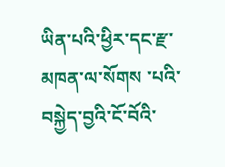ཡིན་པའི་ཕྱིར་དང་རྫ་མཁན་ལ་སོགས ་པའི་བསྐྱེད་བྱའི་ངོ་བོའི་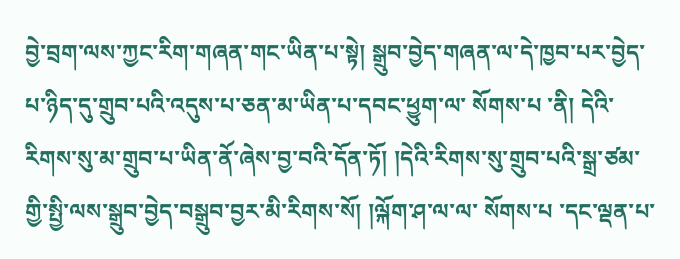བྱེ་བྲག་ལས་ཀྱང་རིག་གཞན་གང་ཡིན་པ་སྟེ། སྒྲུབ་བྱེད་གཞན་ལ་དེ་ཁྱབ་པར་བྱེད་པ་ཉིད་དུ་གྲུབ་པའི་འདུས་པ་ཅན་མ་ཡིན་པ་དབང་ཕྱུག་ལ་ སོགས་པ ་ནི། དེའི་རིགས་སུ་མ་གྲུབ་པ་ཡིན་ནོ་ཞེས་བྱ་བའི་དོན་ཏོ། །དེའི་རིགས་སུ་གྲུབ་པའི་སྒྲ་ཙམ་གྱི་སྤྱི་ལས་སྒྲུབ་བྱེད་བསྒྲུབ་བྱར་མི་རིགས་སོ། །ལྐོག་ཤ་ལ་ལ་ སོགས་པ ་དང་ལྡན་པ་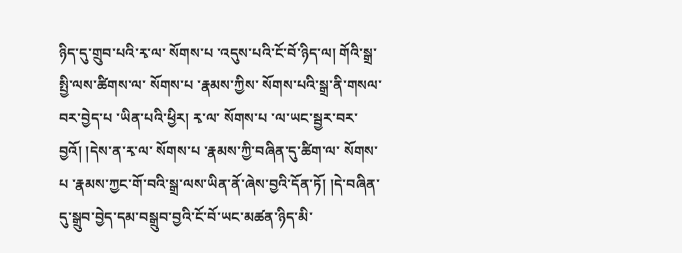ཉིད་དུ་གྲུབ་པའི་རྭ་ལ་ སོགས་པ ་འདུས་པའི་ངོ་བོ་ཉིད་ལ། གོའི་སྒྲ་སྤྱི་ལས་ཚིགས་ལ་ སོགས་པ ་རྣམས་ཀྱིས་ སོགས་པའི་སྒྲ་ནི་གསལ་བར་བྱེད་པ ་ཡིན་པའི་ཕྱིར། རྭ་ལ་ སོགས་པ ་ལ་ཡང་སྦྱར་བར་བྱའོ། །དེས་ན་རྭ་ལ་ སོགས་པ ་རྣམས་ཀྱི་བཞིན་དུ་ཚིག་ལ་ སོགས་པ ་རྣམས་ཀྱང་གོ་བའི་སྒྲ་ལས་ཡིན་ནོ་ཞེས་བྱའི་དོན་ཏོ། །དེ་བཞིན་དུ་སྒྲུབ་བྱེད་དམ་བསྒྲུབ་བྱའི་ངོ་བོ་ཡང་མཚན་ཉིད་མི་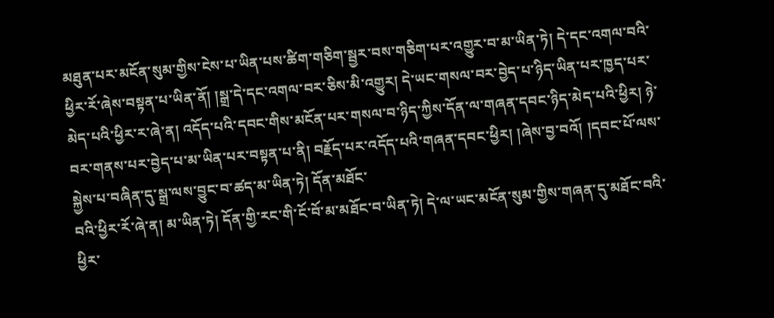མཐུན་པར་མངོན་སུམ་གྱིས་ངེས་པ་ཡིན་པས་ཚིག་གཅིག་སྦྱར་བས་གཅིག་པར་འགྱུར་བ་མ་ཡིན་ཏེ། དེ་དང་འགལ་བའི་ཕྱིར་རོ་ཞེས་བསྟན་པ་ཡིན་ནོ། །སྒྲ་དེ་དང་འགལ་བར་ཅིས་མི་འགྱུར། དེ་ཡང་གསལ་བར་བྱེད་པ་ཉིད་ཡིན་པར་ཁྱད་པར་མེད་པའི་ཕྱིར་ར་ཞེ་ན། འདོད་པའི་དབང་གིས་མངོན་པར་གསལ་བ་ཉིད་ཀྱིས་དོན་ལ་གཞན་དབང་ཉིད་མེད་པའི་ཕྱིར། ཉེ་བར་གནས་པར་བྱེད་པ་མ་ཡིན་པར་བསྟན་པ་ནི། བརྗོད་པར་འདོད་པའི་གཞན་དབང་ཕྱིར། །ཞེས་བྱ་བའོ། །དབང་པོ་ལས་སྐྱེས་པ་བཞིན་དུ་སྒྲ་ལས་བྱུང་བ་ཚད་མ་ཡིན་ཏེ། དོན་མཐོང་
བའི་ཕྱིར་རོ་ཞེ་ན། མ་ཡིན་ཏེ། དོན་གྱི་རང་གི་ངོ་བོ་མ་མཐོང་བ་ཡིན་ཏེ། དེ་ལ་ཡང་མངོན་སུམ་གྱིས་གཞན་དུ་མཐོང་བའི་ཕྱིར་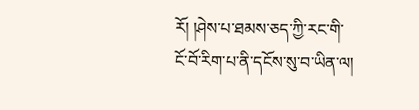རོ། །ཤེས་པ་ཐམས་ཅད་ཀྱི་རང་གི་ངོ་བོ་རིག་པ་ནི་དངོས་སུ་བ་ཡིན་ལ།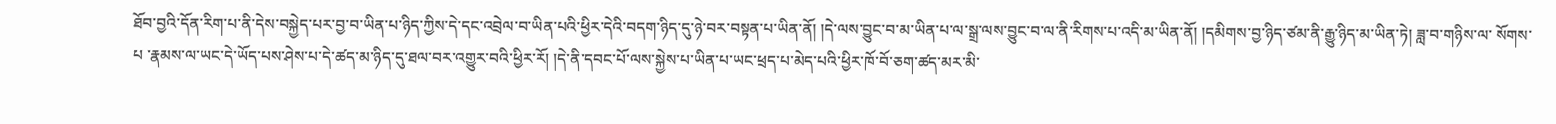ཐོབ་བྱའི་དོན་རིག་པ་ནི་དེས་བསྐྱེད་པར་བྱ་བ་ཡིན་པ་ཉིད་ཀྱིས་དེ་དང་འབྲེལ་བ་ཡིན་པའི་ཕྱིར་དེའི་བདག་ཉིད་དུ་ཉེ་བར་བསྟན་པ་ཡིན་ནོ། །དེ་ལས་བྱུང་བ་མ་ཡིན་པ་ལ་སྒྲ་ལས་བྱུང་བ་ལ་ནི་རིགས་པ་འདི་མ་ཡིན་ནོ། །དམིགས་བྱ་ཉིད་ཙམ་ནི་རྒྱུ་ཉིད་མ་ཡིན་ཏེ། ཟླ་བ་གཉིས་ལ་ སོགས་པ ་རྣམས་ལ་ཡང་དེ་ཡོད་པས་ཤེས་པ་དེ་ཚད་མ་ཉིད་དུ་ཐལ་བར་འགྱུར་བའི་ཕྱིར་རོ། །དེ་ནི་དབང་པོ་ལས་སྐྱེས་པ་ཡིན་པ་ཡང་ཕྲད་པ་མེད་པའི་ཕྱིར་ཁོ་བོ་ཅག་ཚད་མར་མི་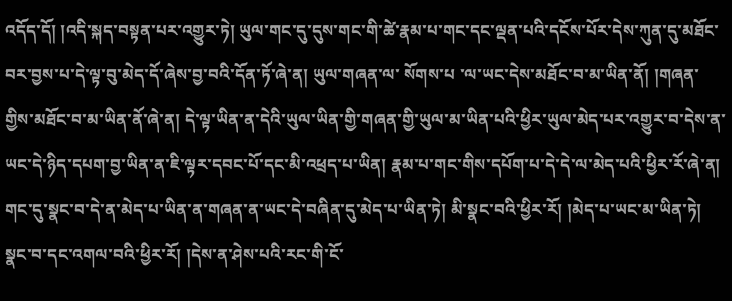འདོད་དོ། །འདི་སྐད་བསྟན་པར་འགྱུར་ཏེ། ཡུལ་གང་དུ་དུས་གང་གི་ཚེ་རྣམ་པ་གང་དང་ལྡན་པའི་དངོས་པོར་དེས་ཀུན་དུ་མཐོང་བར་བྱས་པ་དེ་ལྟ་བུ་མེད་དོ་ཞེས་བྱ་བའི་དོན་ཏོ་ཞེ་ན། ཡུལ་གཞན་ལ་ སོགས་པ ་ལ་ཡང་དེས་མཐོང་བ་མ་ཡིན་ནོ། །གཞན་གྱིས་མཐོང་བ་མ་ཡིན་ནོ་ཞེ་ན། དེ་ལྟ་ཡིན་ན་དེའི་ཡུལ་ཡིན་གྱི་གཞན་གྱི་ཡུལ་མ་ཡིན་པའི་ཕྱིར་ཡུལ་མེད་པར་འགྱུར་བ་དེས་ན་ཡང་དེ་ཉིད་དཔག་བྱ་ཡིན་ན་ཇི་ལྟར་དབང་པོ་དང་མི་འཕྲད་པ་ཡིན། རྣམ་པ་གང་གིས་དཔོག་པ་དེ་དེ་ལ་མེད་པའི་ཕྱིར་རོ་ཞེ་ན། གང་དུ་སྣང་བ་དེ་ན་མེད་པ་ཡིན་ན་གཞན་ན་ཡང་དེ་བཞིན་དུ་མེད་པ་ཡིན་ཏེ། མི་སྣང་བའི་ཕྱིར་རོ། །མེད་པ་ཡང་མ་ཡིན་ཏེ། སྣང་བ་དང་འགལ་བའི་ཕྱིར་རོ། །དེས་ན་ཤེས་པའི་རང་གི་ངོ་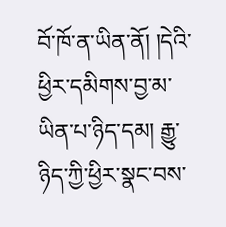བོ་ཁོ་ན་ཡིན་ནོ། །དེའི་ཕྱིར་དམིགས་བྱ་མ་ཡིན་པ་ཉིད་དམ། རྒྱུ་ཉིད་ཀྱི་ཕྱིར་སྣང་བས་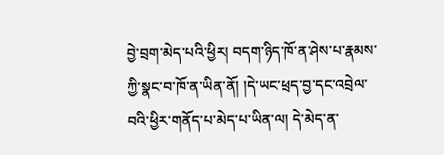བྱེ་བྲག་མེད་པའི་ཕྱིར། བདག་ཉིད་ཁོ་ན་ཤེས་པ་རྣམས་ཀྱི་སྣང་བ་ཁོ་ན་ཡིན་ནོ། །དེ་ཡང་ཕྲད་བྱ་དང་འབྲེལ་བའི་ཕྱིར་གནོད་པ་མེད་པ་ཡིན་ལ། དེ་མེད་ན་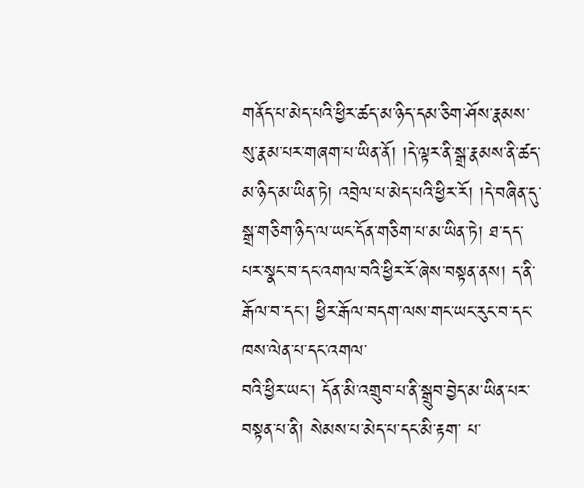གནོད་པ་མེད་པའི་ཕྱིར་ཚད་མ་ཉིད་དམ་ཅིག་ཤོས་རྣམས་སུ་རྣམ་པར་གཞག་པ་ཡིན་ནོ། །དེ་ལྟར་ནི་སྒྲ་རྣམས་ནི་ཚད་མ་ཉིད་མ་ཡིན་ཏེ། འབྲེལ་པ་མེད་པའི་ཕྱིར་རོ། །དེ་བཞིན་དུ་སྒྲ་གཅིག་ཉིད་ལ་ཡང་དོན་གཅིག་པ་མ་ཡིན་ཏེ། ཐ་དད་པར་སྣང་བ་དང་འགལ་བའི་ཕྱིར་རོ་ཞེས་བསྟན་ནས། ད་ནི་རྒོལ་བ་དང་། ཕྱིར་རྒོལ་བདག་ལས་གང་ཡང་རུང་བ་དང་ཁས་ལེན་པ་དང་འགལ་
བའི་ཕྱིར་ཡང་། དོན་མི་འགྲུབ་པ་ནི་སྒྲུབ་བྱེད་མ་ཡིན་པར་བསྟན་པ་ནི། སེམས་པ་མེད་པ་དང་མི་རྟག་ པ་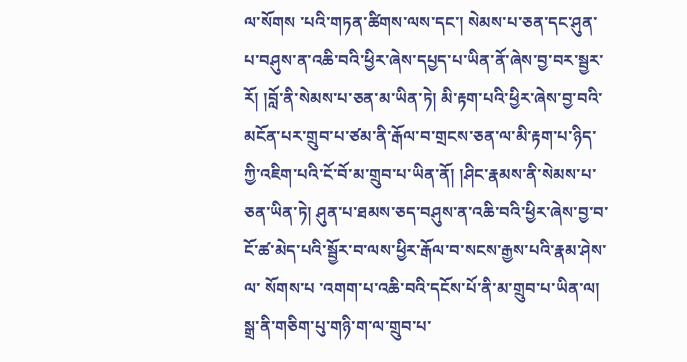ལ་སོགས ་པའི་གཏན་ཚིགས་ལས་དང་། སེམས་པ་ཅན་དང་ཤུན་པ་བཤུས་ན་འཆི་བའི་ཕྱིར་ཞེས་དཔྱད་པ་ཡིན་ནོ་ཞེས་བྱ་བར་སྦྱར་རོ། །བློ་ནི་སེམས་པ་ཅན་མ་ཡིན་ཏེ། མི་རྟག་པའི་ཕྱིར་ཞེས་བྱ་བའི་མངོན་པར་གྲུབ་པ་ཙམ་ནི་རྒོལ་བ་གྲངས་ཅན་ལ་མི་རྟག་པ་ཉིད་ཀྱི་འཇིག་པའི་ངོ་བོ་མ་གྲུབ་པ་ཡིན་ནོ། །ཤིང་རྣམས་ནི་སེམས་པ་ཅན་ཡིན་ཏེ། ཤུན་པ་ཐམས་ཅད་བཤུས་ན་འཆི་བའི་ཕྱིར་ཞེས་བྱ་བ་ངོ་ཚ་མེད་པའི་སྦྱོར་བ་ལས་ཕྱིར་རྒོལ་བ་སངས་རྒྱས་པའི་རྣམ་ཤེས་ལ་ སོགས་པ ་འགག་པ་འཆི་བའི་དངོས་པོ་ནི་མ་གྲུབ་པ་ཡིན་ལ། སྒྲ་ནི་གཅིག་པུ་གཉི་ག་ལ་གྲུབ་པ་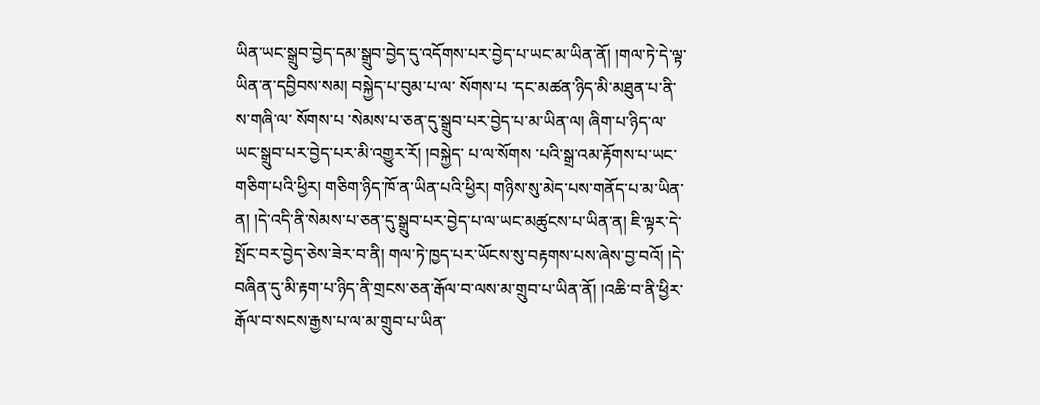ཡིན་ཡང་སྒྲུབ་བྱེད་དམ་སྒྲུབ་བྱེད་དུ་འདོགས་པར་བྱེད་པ་ཡང་མ་ཡིན་ནོ། །གལ་ཏེ་དེ་ལྟ་ཡིན་ན་དབྱིབས་སམ། བསྐྱེད་པ་བུམ་པ་ལ་ སོགས་པ ་དང་མཚན་ཉིད་མི་མཐུན་པ་ནི་ས་གཞི་ལ་ སོགས་པ ་སེམས་པ་ཅན་དུ་སྒྲུབ་པར་བྱེད་པ་མ་ཡིན་ལ། ཞིག་པ་ཉིད་ལ་ཡང་སྒྲུབ་པར་བྱེད་པར་མི་འགྱུར་རོ། །བསྐྱེད་ པ་ལ་སོགས ་པའི་སྒྲ་འམ་རྟོགས་པ་ཡང་གཅིག་པའི་ཕྱིར། གཅིག་ཉིད་ཁོ་ན་ཡིན་པའི་ཕྱིར། གཉིས་སུ་མེད་པས་གནོད་པ་མ་ཡིན་ན། །དེ་འདི་ནི་སེམས་པ་ཅན་དུ་སྒྲུབ་པར་བྱེད་པ་ལ་ཡང་མཚུངས་པ་ཡིན་ན། ཇི་ལྟར་དེ་སྤོང་བར་བྱེད་ཅེས་ཟེར་བ་ནི། གལ་ཏེ་ཁྱད་པར་ཡོངས་སུ་བརྟགས་པས་ཞེས་བྱ་བའོ། །དེ་བཞིན་དུ་མི་རྟག་པ་ཉིད་ནི་གྲངས་ཅན་རྒོལ་བ་ལས་མ་གྲུབ་པ་ཡིན་ནོ། །འཆི་བ་ནི་ཕྱིར་རྒོལ་བ་སངས་རྒྱས་པ་ལ་མ་གྲུབ་པ་ཡིན་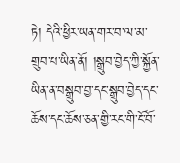ཏེ། དེའི་ཕྱིར་ཡན་གར་བ་ལ་མ་གྲུབ་པ་ཡིན་ནོ། །སྒྲུབ་བྱེད་ཀྱི་སྐྱོན་ཡིན་ན་བསྒྲུབ་བྱ་དང་སྒྲུབ་བྱེད་དང་ཆོས་དང་ཆོས་ཅན་གྱི་རང་གི་ངོ་བོ་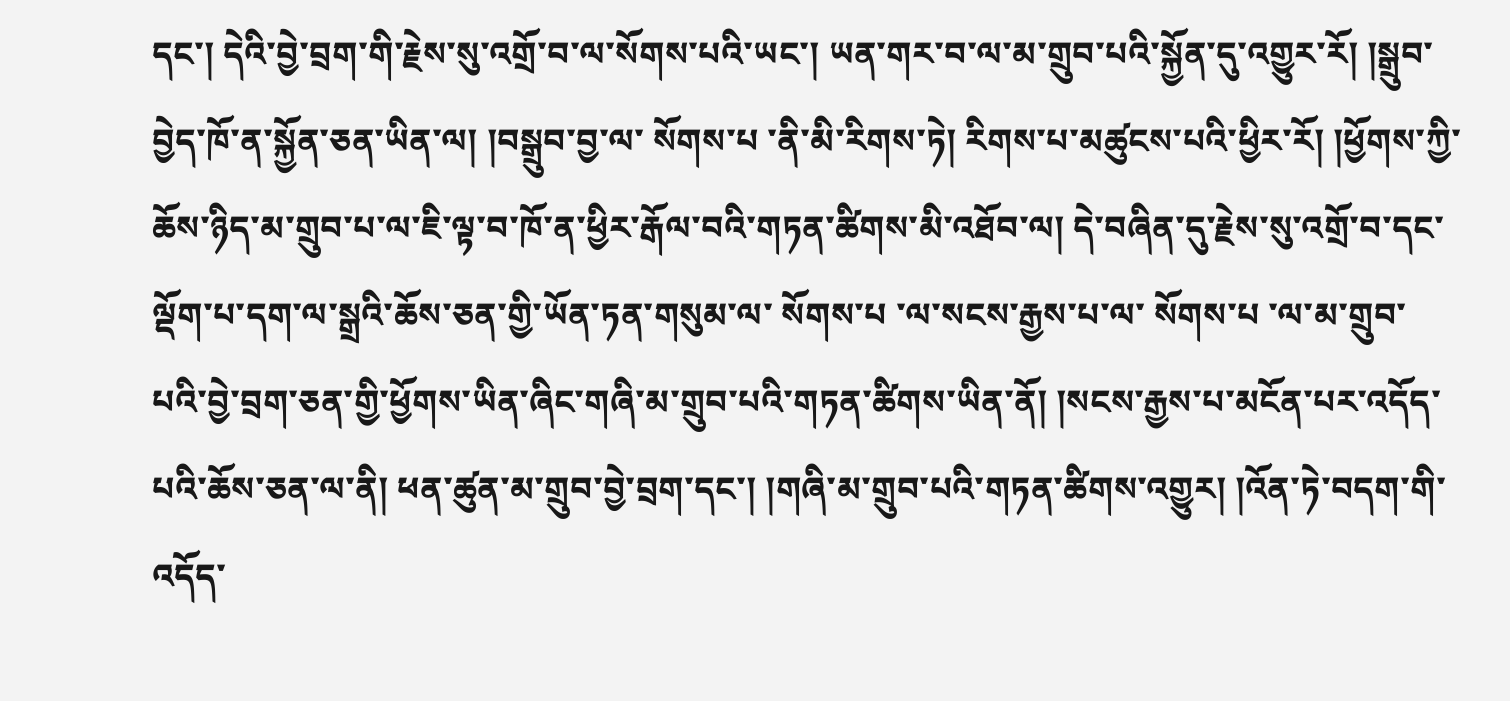དང་། དེའི་བྱེ་བྲག་གི་རྗེས་སུ་འགྲོ་བ་ལ་སོགས་པའི་ཡང་། ཡན་གར་བ་ལ་མ་གྲུབ་པའི་སྐྱོན་དུ་འགྱུར་རོ། །སྒྲུབ་བྱེད་ཁོ་ན་སྐྱོན་ཅན་ཡིན་ལ། །བསྒྲུབ་བྱ་ལ་ སོགས་པ ་ནི་མི་རིགས་ཏེ། རིགས་པ་མཚུངས་པའི་ཕྱིར་རོ། །ཕྱོགས་ཀྱི་ཆོས་ཉིད་མ་གྲུབ་པ་ལ་ཇི་ལྟ་བ་ཁོ་ན་ཕྱིར་རྒོལ་བའི་གཏན་ཚིགས་མི་འཐོབ་ལ། དེ་བཞིན་དུ་རྗེས་སུ་འགྲོ་བ་དང་ལྡོག་པ་དག་ལ་སྒྲའི་ཆོས་ཅན་གྱི་ཡོན་ཏན་གསུམ་ལ་ སོགས་པ ་ལ་སངས་རྒྱས་པ་ལ་ སོགས་པ ་ལ་མ་གྲུབ་
པའི་བྱེ་བྲག་ཅན་གྱི་ཕྱོགས་ཡིན་ཞིང་གཞི་མ་གྲུབ་པའི་གཏན་ཚིགས་ཡིན་ནོ། །སངས་རྒྱས་པ་མངོན་པར་འདོད་པའི་ཆོས་ཅན་ལ་ནི། ཕན་ཚུན་མ་གྲུབ་བྱེ་བྲག་དང་། །གཞི་མ་གྲུབ་པའི་གཏན་ཚིགས་འགྱུར། །འོན་ཏེ་བདག་གི་འདོད་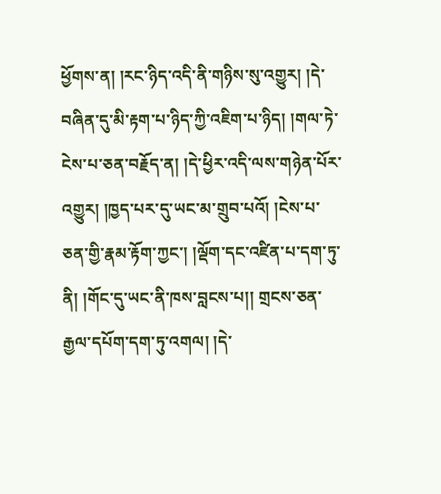ཕྱོགས་ན། །རང་ཉིད་འདི་ནི་གཉིས་སུ་འགྱུར། །དེ་བཞིན་དུ་མི་རྟག་པ་ཉིད་ཀྱི་འཇིག་པ་ཉིད། །གལ་ཏེ་ངེས་པ་ཅན་བརྗོད་ན། །དེ་ཕྱིར་འདི་ལས་གཉེན་པོར་འགྱུར། །ཁྱད་པར་དུ་ཡང་མ་གྲུབ་པའོ། །ངེས་པ་ཅན་གྱི་རྣམ་རྟོག་ཀྱང་། །ལྡོག་དང་འཛིན་པ་དག་ཏུ་ནི། །གོང་དུ་ཡང་ནི་ཁས་བླངས་པ།། གྲངས་ཅན་རྒྱལ་དཔོག་དག་ཏུ་འགལ། །དེ་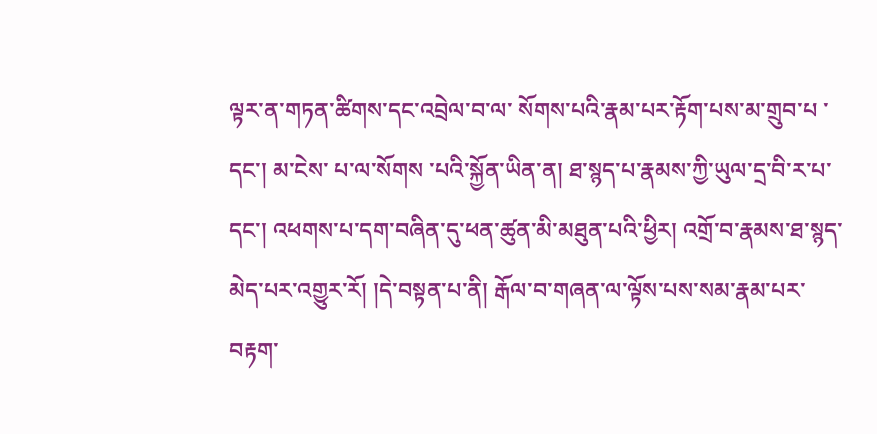ལྟར་ན་གཏན་ཚིགས་དང་འབྲེལ་བ་ལ་ སོགས་པའི་རྣམ་པར་རྟོག་པས་མ་གྲུབ་པ ་དང་། མ་ངེས་ པ་ལ་སོགས ་པའི་སྐྱོན་ཡིན་ན། ཐ་སྙད་པ་རྣམས་ཀྱི་ཡུལ་དྲ་བི་ར་པ་དང་། འཕགས་པ་དག་བཞིན་དུ་ཕན་ཚུན་མི་མཐུན་པའི་ཕྱིར། འགྲོ་བ་རྣམས་ཐ་སྙད་མེད་པར་འགྱུར་རོ། །དེ་བསྟན་པ་ནི། རྒོལ་བ་གཞན་ལ་ལྟོས་པས་སམ་རྣམ་པར་བརྟག་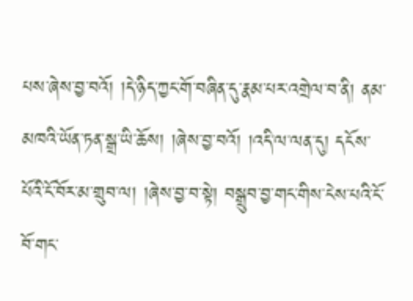པས་ཞེས་བྱ་བའོ། །དེ་ཉིད་ཀྱང་གོ་བཞིན་དུ་རྣམ་པར་འགྲེལ་བ་ནི། ནམ་མཁའི་ཡོན་ཏན་སྒྲ་ཡི་ཆོས། །ཞེས་བྱ་བའོ། །འདི་ལ་ལན་དུ། དངོས་པོའི་ངོ་བོར་མ་གྲུབ་ལ། །ཞེས་བྱ་བ་སྟེ། བསྒྲུབ་བྱ་གང་གིས་ངེས་པའི་ངོ་བོ་གང་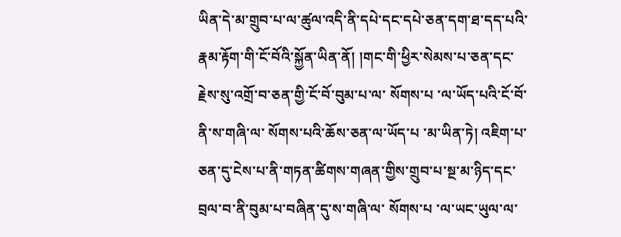ཡིན་དེ་མ་གྲུབ་པ་ལ་ཚུལ་འདི་ནི་དཔེ་དང་དཔེ་ཅན་དག་ཐ་དད་པའི་རྣམ་རྟོག་གི་ངོ་བོའི་སྐྱོན་ཡིན་ནོ། །གང་གི་ཕྱིར་སེམས་པ་ཅན་དང་རྗེས་སུ་འགྲོ་བ་ཅན་གྱི་ངོ་བོ་བུམ་པ་ལ་ སོགས་པ ་ལ་ཡོད་པའི་ངོ་བོ་ནི་ས་གཞི་ལ་ སོགས་པའི་ཆོས་ཅན་ལ་ཡོད་པ ་མ་ཡིན་ཏེ། འཇིག་པ་ཅན་དུ་ངེས་པ་ནི་གཏན་ཚིགས་གཞན་གྱིས་གྲུབ་པ་སྔ་མ་ཉིད་དང་བྲལ་བ་ནི་བུམ་པ་བཞིན་དུ་ས་གཞི་ལ་ སོགས་པ ་ལ་ཡང་ཡུལ་ལ་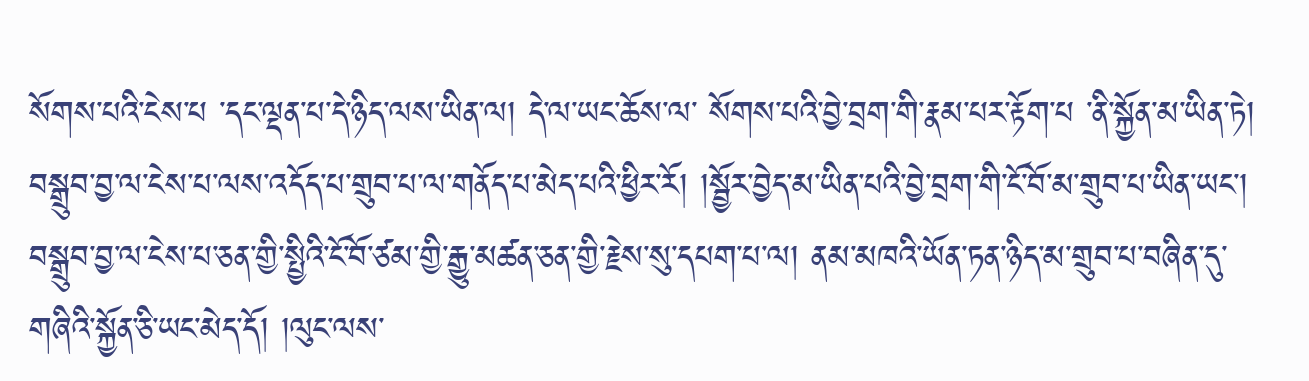སོགས་པའི་ངེས་པ ་དང་ལྡན་པ་དེ་ཉིད་ལས་ཡིན་ལ། དེ་ལ་ཡང་ཆོས་ལ་ སོགས་པའི་བྱེ་བྲག་གི་རྣམ་པར་རྟོག་པ ་ནི་སྐྱོན་མ་ཡིན་ཏེ། བསྒྲུབ་བྱ་ལ་ངེས་པ་ལས་འདོད་པ་གྲུབ་པ་ལ་གནོད་པ་མེད་པའི་ཕྱིར་རོ། །སྦྱོར་བྱེད་མ་ཡིན་པའི་བྱེ་བྲག་གི་ངོ་བོ་མ་གྲུབ་པ་ཡིན་ཡང་། བསྒྲུབ་བྱ་ལ་ངེས་པ་ཅན་གྱི་སྤྱིའི་ངོ་བོ་ཙམ་གྱི་རྒྱུ་མཚན་ཅན་གྱི་རྗེས་སུ་དཔག་པ་ལ། ནམ་མཁའི་ཡོན་ཏན་ཉིད་མ་གྲུབ་པ་བཞིན་དུ་གཞིའི་སྐྱོན་ཅི་ཡང་མེད་དོ། །ལུང་ལས་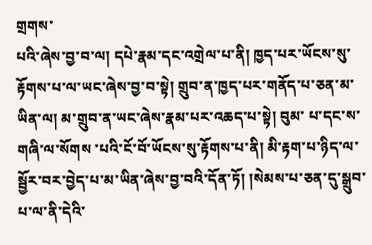གྲགས་
པའི་ཞེས་བྱ་བ་ལ། དཔེ་རྣམ་དང་འགྲེལ་པ་ནི། ཁྱད་པར་ཡོངས་སུ་རྟོགས་པ་ལ་ཡང་ཞེས་བྱ་བ་སྟེ། གྲུབ་ན་ཁྱད་པར་གནོད་པ་ཅན་མ་ཡིན་ལ། མ་གྲུབ་ན་ཡང་ཞེས་རྣམ་པར་འཆད་པ་སྟེ། བུམ་ པ་དང་ས་གཞི་ལ་སོགས ་པའི་ངོ་བོ་ཡོངས་སུ་རྟོགས་པ་ནི། མི་རྟག་པ་ཉིད་ལ་སྦྱོར་བར་བྱེད་པ་མ་ཡིན་ཞེས་བྱ་བའི་དོན་ཏོ། །སེམས་པ་ཅན་དུ་སྒྲུབ་པ་ལ་ནི་དེའི་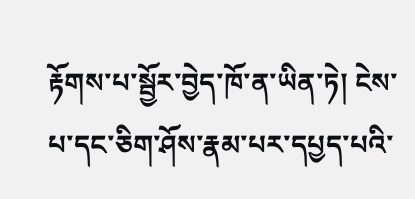རྟོགས་པ་སྦྱོར་བྱེད་ཁོ་ན་ཡིན་ཏེ། ངེས་པ་དང་ཅིག་ཤོས་རྣམ་པར་དཔྱད་པའི་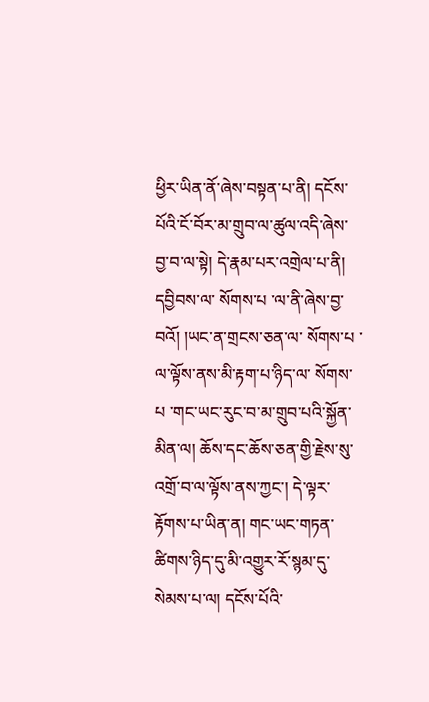ཕྱིར་ཡིན་ནོ་ཞེས་བསྟན་པ་ནི། དངོས་པོའི་ངོ་བོར་མ་གྲུབ་ལ་ཚུལ་འདི་ཞེས་བྱ་བ་ལ་སྟེ། དེ་རྣམ་པར་འགྲེལ་པ་ནི། དབྱིབས་ལ་ སོགས་པ ་ལ་ནི་ཞེས་བྱ་བའོ། །ཡང་ན་གྲངས་ཅན་ལ་ སོགས་པ ་ལ་ལྟོས་ནས་མི་རྟག་པ་ཉིད་ལ་ སོགས་པ ་གང་ཡང་རུང་བ་མ་གྲུབ་པའི་སྐྱོན་མིན་ལ། ཆོས་དང་ཆོས་ཅན་གྱི་རྗེས་སུ་འགྲོ་བ་ལ་ལྟོས་ནས་ཀྱང་། དེ་ལྟར་རྟོགས་པ་ཡིན་ན། གང་ཡང་གཏན་ཚིགས་ཉིད་དུ་མི་འགྱུར་རོ་སྙམ་དུ་སེམས་པ་ལ། དངོས་པོའི་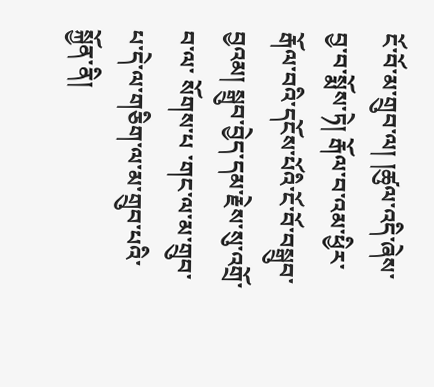ངོ་བོ་མ་གྲུབ་ལ། །ཚུལ་འདི་ཞེས་བྱ་བ་སྨོས་ཏེ། རྒོལ་བ་འམ་ཕྱིར་རྒོལ་བའི་དངོས་པོའི་ངོ་བོ་བསྒྲུབ་བྱའམ། སྒྲུབ་བྱེད་དམ་རྗེས་སུ་འགྲོ་བ་ལ་ སོགས་པ ་གང་ལ་མ་གྲུབ་པ་དེ་ལ་གཅིག་ལ་མ་གྲུབ་པའི་སྐྱོན་ནི།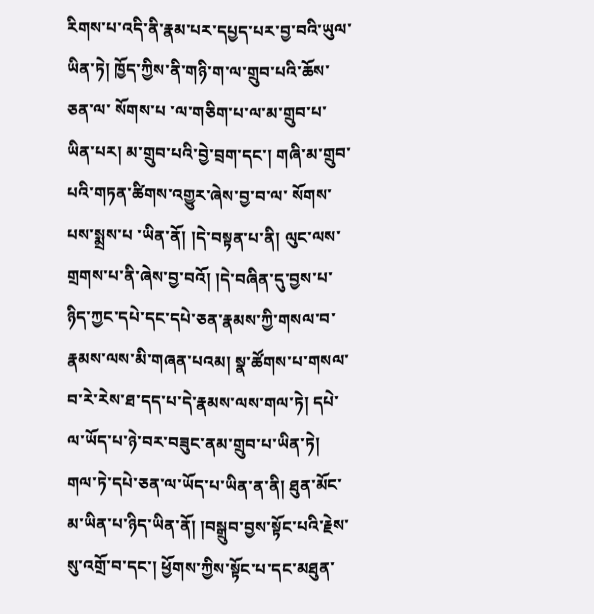རིགས་པ་འདི་ནི་རྣམ་པར་དཔྱད་པར་བྱ་བའི་ཡུལ་ཡིན་ཏེ། ཁྱོད་ཀྱིས་ནི་གཉི་ག་ལ་གྲུབ་པའི་ཆོས་ཅན་ལ་ སོགས་པ ་ལ་གཅིག་པ་ལ་མ་གྲུབ་པ་ཡིན་པར། མ་གྲུབ་པའི་བྱེ་བྲག་དང་། གཞི་མ་གྲུབ་པའི་གཏན་ཚིགས་འགྱུར་ཞེས་བྱ་བ་ལ་ སོགས་པས་སྨྲས་པ ་ཡིན་ནོ། །དེ་བསྟན་པ་ནི། ལུང་ལས་གྲགས་པ་ནི་ཞེས་བྱ་བའོ། །དེ་བཞིན་དུ་བྱས་པ་ཉིད་ཀྱང་དཔེ་དང་དཔེ་ཅན་རྣམས་ཀྱི་གསལ་བ་རྣམས་ལས་མི་གཞན་པའམ། སྣ་ཚོགས་པ་གསལ་བ་རེ་རེས་ཐ་དད་པ་དེ་རྣམས་ལས་གལ་ཏེ། དཔེ་ལ་ཡོད་པ་ཉེ་བར་བཟུང་ནམ་གྲུབ་པ་ཡིན་ཏེ། གལ་ཏེ་དཔེ་ཅན་ལ་ཡོད་པ་ཡིན་ན་ནི། ཐུན་མོང་མ་ཡིན་པ་ཉིད་ཡིན་ནོ། །བསྒྲུབ་བྱས་སྟོང་པའི་རྗེས་སུ་འགྲོ་བ་དང་། ཕྱོགས་ཀྱིས་སྟོང་པ་དང་མཐུན་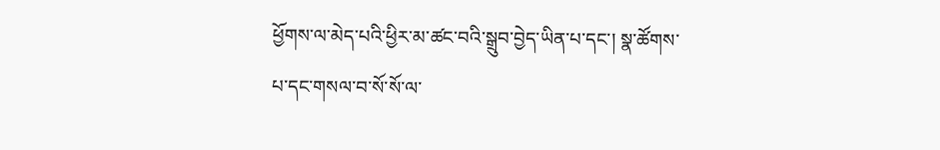ཕྱོགས་ལ་མེད་པའི་ཕྱིར་མ་ཚང་བའི་སྒྲུབ་བྱེད་ཡིན་པ་དང་། སྣ་ཚོགས་པ་དང་གསལ་བ་སོ་སོ་ལ་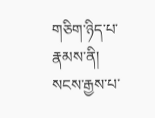གཅིག་ཉིད་པ་རྣམས་ནི། སངས་རྒྱས་པ་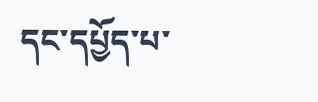དང་དཔྱོད་པ་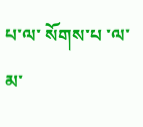པ་ལ་ སོགས་པ ་ལ་མ་